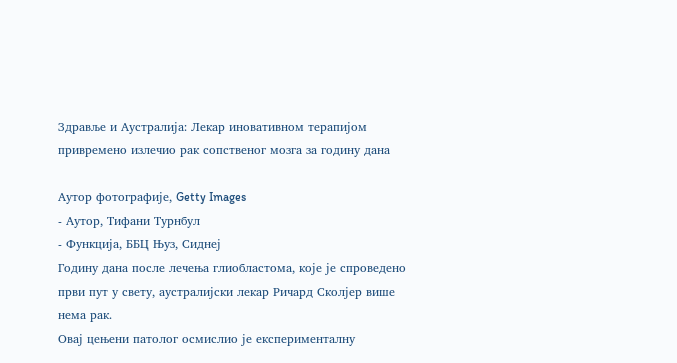Здравље и Аустралија: Лекар иновативном терапијом привремено излечио рак сопственог мозга за годину дана

Аутор фотографије, Getty Images
- Аутор, Тифани Турнбул
- Функција, ББЦ Њуз, Сиднеј
Годину дана после лечења глиобластома, које је спроведено први пут у свету, аустралијски лекар Ричард Сколјер више нема рак.
Овај цењени патолог осмислио је експерименталну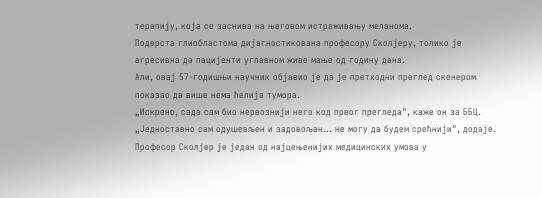терапију, која се заснива на његовом истраживању меланома.
Подврста глиобластома дијагностикована професору Сколјеру, толико је агресивна да пацијенти углавном живе мање од годину дана.
Али, овај 57-годишњи научник објавио је да је претходни преглед скенером показао да више нема ћелија тумора.
„Искрено, сада сам био нервознији него код првог прегледа", каже он за ББЦ.
„Једноставно сам одушевљен и задовољан... не могу да будем срећнији", додаје.
Професор Сколјер је један од најцењенијих медицинских умова у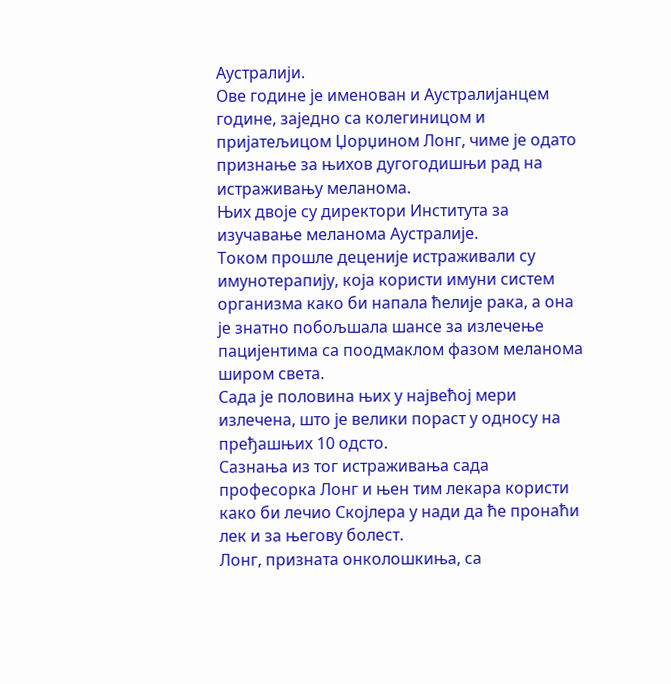Аустралији.
Ове године је именован и Аустралијанцем године, заједно са колегиницом и пријатељицом Џорџином Лонг, чиме је одато признање за њихов дугогодишњи рад на истраживању меланома.
Њих двоје су директори Института за изучавање меланома Аустралије.
Током прошле деценије истраживали су имунотерапију, која користи имуни систем организма како би напала ћелије рака, а она је знатно побољшала шансе за излечење пацијентима са поодмаклом фазом меланома широм света.
Сада је половина њих у највећој мери излечена, што је велики пораст у односу на пређашњих 10 одсто.
Сазнања из тог истраживања сада професорка Лонг и њен тим лекара користи како би лечио Скојлера у нади да ће пронаћи лек и за његову болест.
Лонг, призната онколошкиња, са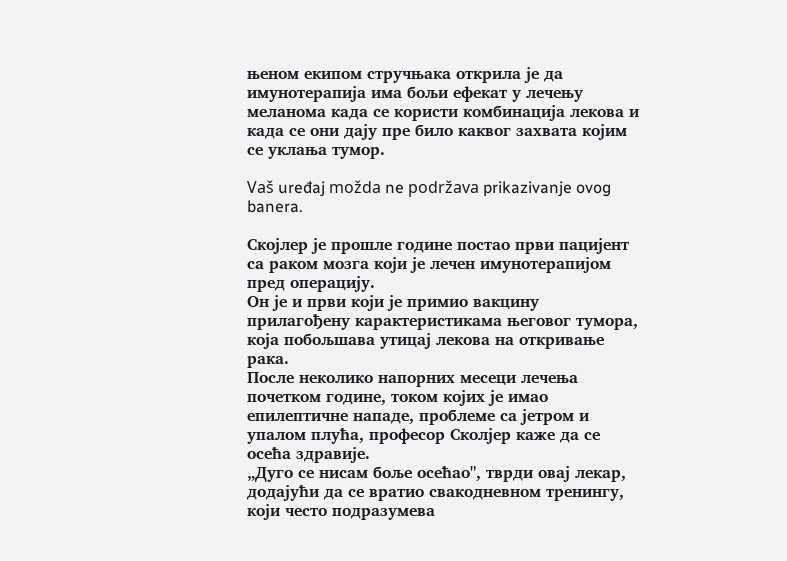њеном екипом стручњака открила је да имунотерапија има бољи ефекат у лечењу меланома када се користи комбинација лекова и када се они дају пре било каквог захвата којим се уклања тумор.

Vaš uređaj možda ne podržava prikazivanje ovog banera.

Скојлер је прошле године постао први пацијент са раком мозга који је лечен имунотерапијом пред операцију.
Он је и први који је примио вакцину прилагођену карактеристикама његовог тумора, која побољшава утицај лекова на откривање рака.
После неколико напорних месеци лечења почетком године, током којих је имао епилептичне нападе, проблеме са јетром и упалом плућа, професор Сколјер каже да се осећа здравије.
„Дуго се нисам боље осећао", тврди овај лекар, додајући да се вратио свакодневном тренингу, који често подразумева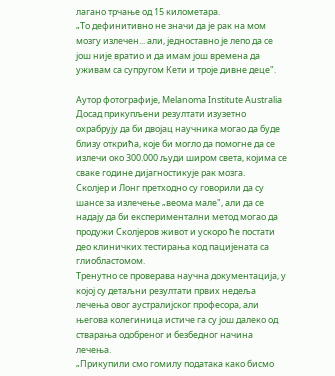лагано трчање од 15 километара.
„То дефинитивно не значи да је рак на мом мозгу излечен... али, једноставно је лепо да се још није вратио и да имам још времена да уживам са супругом Кети и троје дивне деце".

Аутор фотографије, Melanoma Institute Australia
Досад прикупљени резултати изузетно охрабрују да би двојац научника могао да буде близу открића, које би могло да помогне да се излечи око 300.000 људи широм света, којима се сваке године дијагностикује рак мозга.
Сколјер и Лонг претходно су говорили да су шансе за излечење „веома мале", али да се надају да би експериментални метод могао да продужи Сколјеров живот и ускоро ће постати део клиничких тестирања код пацијената са глиобластомом.
Тренутно се проверава научна документација, у којој су детаљни резултати првих недеља лечења овог аустралијског професора, али његова колегиница истиче га су још далеко од стварања одобреног и безбедног начина лечења.
„Прикупили смо гомилу података како бисмо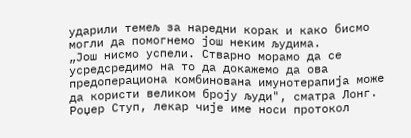ударили темељ за наредни корак и како бисмо могли да помогнемо још неким људима.
„Још нисмо успели. Стварно морамо да се усредсредимо на то да докажемо да ова предоперациона комбинована имунотерапија може да користи великом броју људи", сматра Лонг.
Роџер Ступ, лекар чије име носи протокол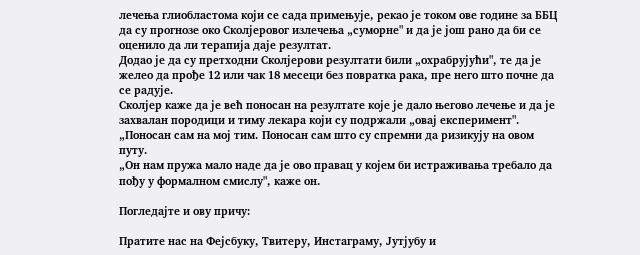лечења глиобластома који се сада примењује, рекао је током ове године за ББЦ да су прогнозе око Сколјеровог излечења „суморне" и да је још рано да би се оценило да ли терапија даје резултат.
Додао је да су претходни Сколјерови резултати били „охрабрујући", те да је желео да прође 12 или чак 18 месеци без повратка рака, пре него што почне да се радује.
Сколјер каже да је већ поносан на резултате које је дало његово лечење и да је захвалан породици и тиму лекара који су подржали „овај експеримент".
„Поносан сам на мој тим. Поносан сам што су спремни да ризикују на овом путу.
„Он нам пружа мало наде да је ово правац у којем би истраживања требало да пођу у формалном смислу", каже он.

Погледајте и ову причу:

Пратите нас на Фејсбуку, Твитеру, Инстаграму, Јутјубу и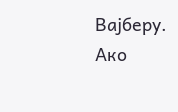Вајберу. Ако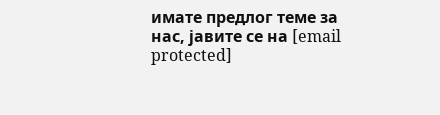имате предлог теме за нас, јавите се на [email protected]